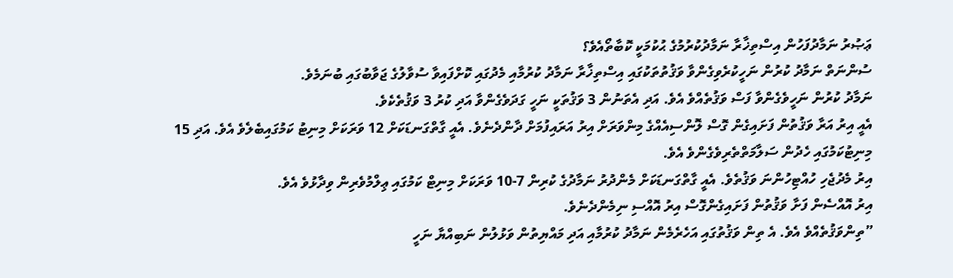ޢަޞުރު ނަމާދުފަހުން އިސްތިޚާރާ ނަމާދުކުރުމުގެ ޙުކުމަކީ ކޮބާތޯއެވެ؟
ސުންނަތް ނަމާދު ކުރުން ނަހީކުރެވިގެންވާ ވަޤުތުތަކުގައި އިސްތިޚާރާ ނަމާދު ކުރުމާއި މެދުގައި ކޮށްފައިވާ ސުވާލުގެ ޖަވާބުގައި ބުނަމެވެ.
ނަމާދު ކުރުން ނަހީވެގެންވާ ފަސް ވަޤުތެއްވެ އެވެ. އަދި އެތަނުން 3 ވަޤުތަކީ ނަހީ ގަދަވެގެންވާ އަދި ކުރު 3 ވަޤުތެކެވެ.
އެއީ އިރު އަރާ ވަޤުތުން ފަށައިގެން ގޮސް ލޮންސިއެއްގެ މިންވަރަށް އިރު އަރައިފުމަށް ދާންދެނެވެ. އެއީ ގާތްގަނޑަކަށް 12 ވަރަކަށް މިނިޓު ކަމުގައިބެލެވެ އެވެ. އަދި 15 މިނިޓުކަމުގައި ހެދުން ސަލާމަތްތެރިވެގެންވެ އެވެ.
އިރު މެދުޖެހި ހުއްޓިހުންނަ ވަޤުތެވެ. އެއީ ގާތްގަނޑަކަށް މެންދުރު ނަމާދުގެ ކުރިން 7-10 ވަރަކަށް މިނިޓް ކަމުގައި ޢިލްމުވެރިން ވިދާޅުވެ އެވެ.
އިރު އޮއްސެން ފަށާ ވަޤުތުން ފަށައިގެންގޮސް އިރު އޮއްސި ނިމެންދެނެވެ.
”ތިންވަޤުތެއްވެ އެވެ. އެ ތިން ވަޤުތުގައި އަހެރެމެން ނަމާދު ކުރުމާއި އަދި މައްޔިތުން ވަޅުލުން ނަބިއްޔާ ނަހީ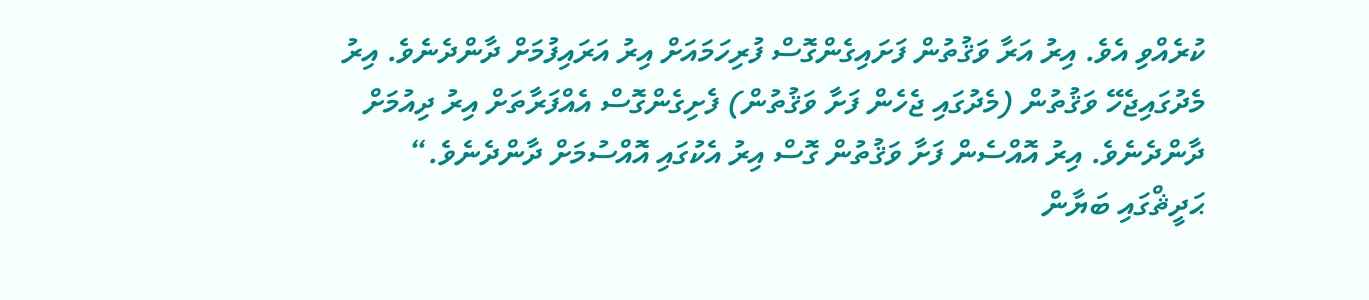ކުރެއްވި އެވެ. އިރު އަރާ ވަޤުތުން ފަށައިގެންގޮސް ފުރިހަމައަށް އިރު އަރައިފުމަށް ދާންދެނެވެ. އިރު މެދުގައިޖެހޭ ވަޤުތުން (މެދުގައި ޖެހެން ފަށާ ވަޤުތުން) ފެށިގެންގޮސް އެއްފަރާތަށް އިރު ދިއުމަށް ދާންދެނެވެ. އިރު އޮއްސެން ފަށާ ވަޤުތުން ގޮސް އިރު އެކުގައި އޮއްސުމަށް ދާންދެނެވެ.“
ޙަދީޘްގައި ބަޔާން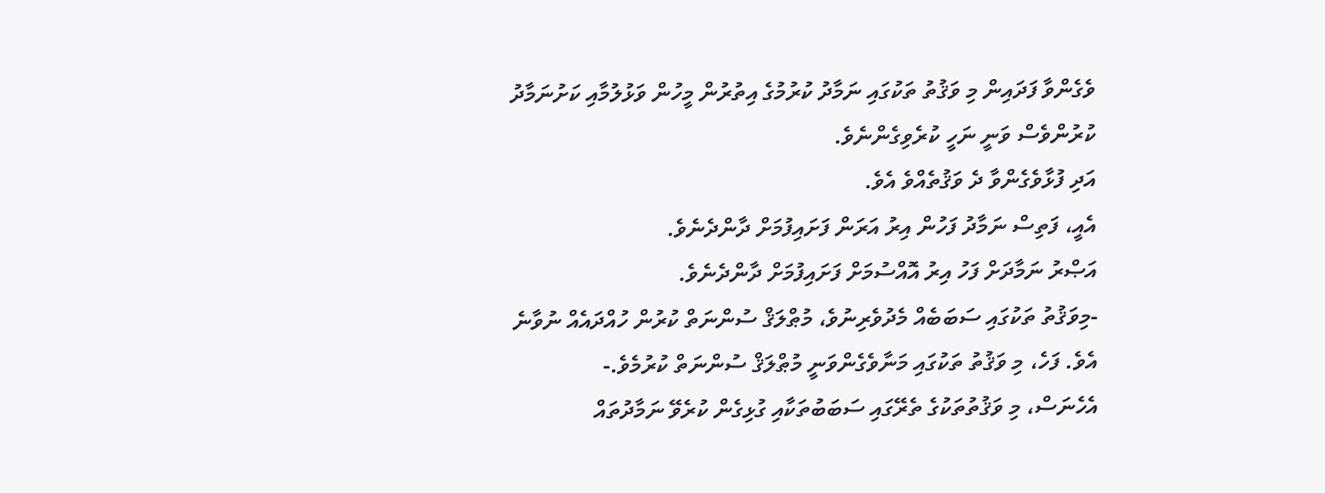ވެގެންވާ ފަދައިން މި ވަޤުތު ތަކުގައި ނަމާދު ކުރުމުގެ އިތުރުން މީހުން ވަޅުލުމާއި ކަށުނަމާދު ކުރުންވެސް ވަނީ ނަހީ ކުރެވިގެންނެވެ.
އަދި ފުޅާވެގެންވާ ދެ ވަޤުތެއްވެ އެވެ.
އެއީ، ފަތިސް ނަމާދު ފަހުން އިރު އަރަން ފަށައިފުމަށް ދާންދެނެވެ.
އަޞްރު ނަމާދަށް ފަހު އިރު އޮއްސުމަށް ފަށައިފުމަށް ދާންދެނެވެ.
-މިވަޤުތު ތަކުގައި ސަބަބެއް މެދުވެރިނުވެ، މުޠްލަޤް ސުންނަތް ކުރުން ހުއްދައެއް ނުވާނެ އެވެ. ފަހެ، މި ވަޤުތު ތަކުގައި މަނާވެގެންވަނީ މުޠްލަޤް ސުންނަތް ކުރުމެވެ.-
އެހެނަސް، މި ވަޤުތުތަކުގެ ތެރޭގައި ސަބަބުތަކާއި ގުޅިގެން ކުރެވޭ ނަމާދުތައް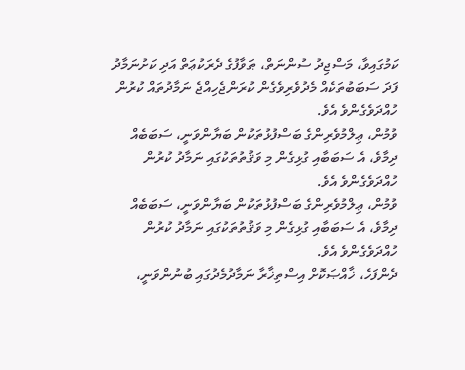ކަމުގައިވާ، މަސްޖިދު ސުންނަތް، ޠަވާފުގެ ދެރަކުޢަތް އަދި ކަށުނަމާދު ފަދަ ސަބަބުތަކެއް މެދުވެރިވެގެން ކުރަންޖެހިއްޖެ ނަމާދުތައް ކުރުން ހުއްދަވެގެންވެ އެވެ.
ވުމުން، ޢިލްމުވެރިންގެ ބަސްފުޅުތަކުން ބަޔާންވަނީ، ސަބަބެއް ދިމާވެ، އެ ސަބަބާއި ގުޅިގެން މި ވަޤުތުތަކުގައި ނަމާދު ކުރުން ހުއްދަވެގެންވެ އެވެ.
ވުމުން، ޢިލްމުވެރިންގެ ބަސްފުޅުތަކުން ބަޔާންވަނީ، ސަބަބެއް ދިމާވެ، އެ ސަބަބާއި ގުޅިގެން މި ވަޤުތުތަކުގައި ނަމާދު ކުރުން ހުއްދަވެގެންވެ އެވެ.
ދެންފަހެ، ޚާއްޞަކޮށް އިސްތިޚާރާ ނަމާދުމެދުގައި ބުނުންވަނީ،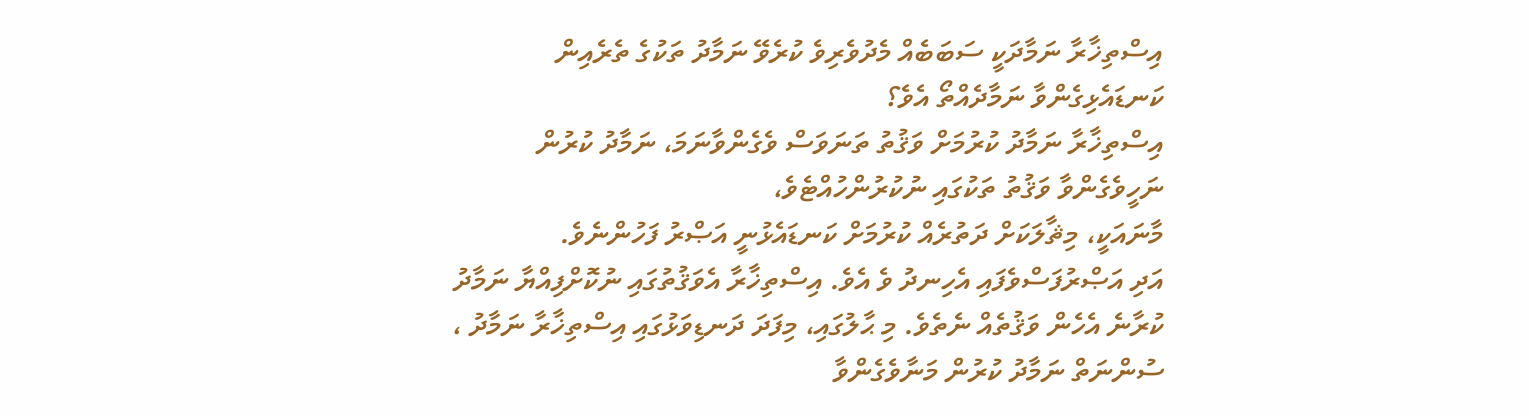އިސްތިޚާރާ ނަމާދަކީ ސަބަބެއް މެދުވެރިވެ ކުރެވޭ ނަމާދު ތަކުގެ ތެރެއިން ކަނޑައެޅިގެންވާ ނަމާދެއްތޯ އެވެ؟
އިސްތިޚާރާ ނަމާދު ކުރުމަށް ވަޤުތު ތަނަވަސް ވެގެންވާނަމަ، ނަމާދު ކުރުން ނަހީވެގެންވާ ވަޤުތު ތަކުގައި ނުކުރުންހުއްޓެވެ،
މާނައަކީ، މިޘާލަކަށް ދަތުރެއް ކުރުމަށް ކަނޑައެޅުނީ އަޞްރު ފަހުންނެވެ.
އަދި އަޞްރުފަސްވެފައި އެހިނދު ވެ އެވެ. އިސްތިޚާރާ އެވަޤުތުގައި ނުކޮށްފިއްޔާ ނަމާދު ކުރާނެ އެހެން ވަޤުތެއް ނެތެވެ. މި ޙާލުގައި، މިފަދަ ދަނޑިވަޅުގައި އިސްތިޚާރާ ނަމާދު ، ސުންނަތް ނަމާދު ކުރުން މަނާވެގެންވާ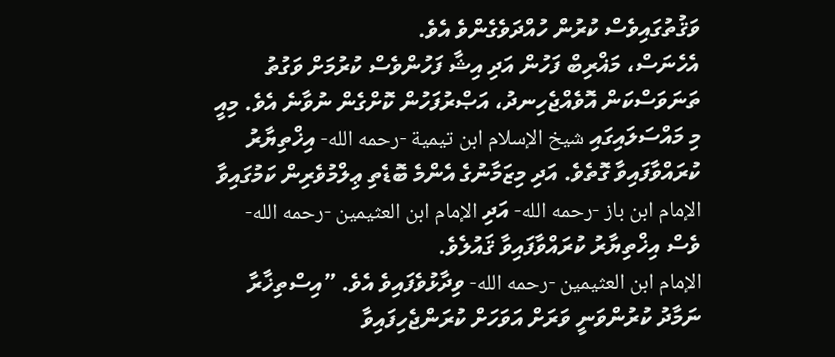ވަޤުތުގައިވެސް ކުރުން ހުއްދަވެގެންވެ އެވެ.
އެހެނަސް، މަޣްރިބް ފަހުން އަދި އިޝާ ފަހުންވެސް ކުރުމަށް ވަގުތު ތަނަވަސްކަން އޮވެއްޖެހިނދު، އަޞްރުފަހުން ކޮށްގެން ނުވާނެ އެވެ. މިއީ މި މައްސަލައިގައި شيخ الإسلام ابن تيمية -رحمه الله- އިޚްތިޔާރު ކުރައްވާފައިވާ ގޮތެވެ. އަދި މިޒަމާނުގެ އެންމެ ބޮޑެތި ޢިލްމުވެރިން ކަމުގައިވާ الإمام ابن باز -رحمه الله- އަދި الإمام ابن العثيمين -رحمه الله- ވެސް އިޚްތިޔާރު ކުރައްވާފައިވާ ޤައުލެވެ.
الإمام ابن العثيمين -رحمه الله- ވިދާޅުވެފައިވެ އެވެ. ”އިސްތިޚާރާ ނަމާދު ކުރުންވަނީ ވަރަށް އަވަހަށް ކުރަންޖެހިފައިވާ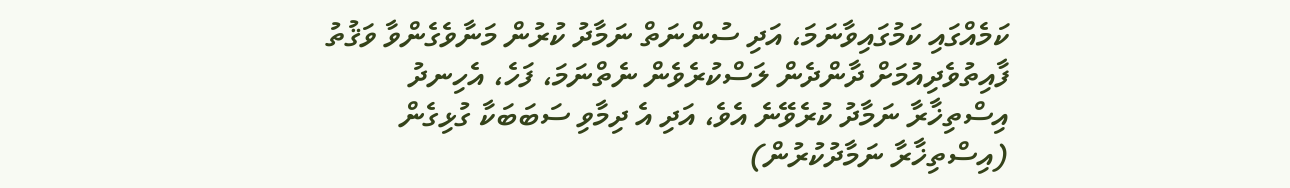ކަމެއްގައި ކަމުގައިވާނަމަ، އަދި ސުންނަތް ނަމާދު ކުރުން މަނާވެގެންވާ ވަޤުތު ފާއިތުވެދިއުމަށް ދާންދެން ލަސްކުރެވެން ނެތްނަމަ، ފަހެ، އެހިނދު އިސްތިޚާރާ ނަމާދު ކުރެވޭނެ އެވެ، އަދި އެ ދިމާވި ސަބަބަކާ ގުޅިގެން (އިސްތިޚާރާ ނަމާދުކުރުން)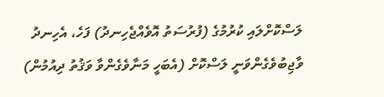ލަސްކޮށްލައި ކުރުމުގެ (ފުރުސަތު އޮވެއްޖެހިނދު) ފަހެ، އެހިނދު ވާޖިބުވެގެންވަނީ ލަސްކޮށް (އެބަހީ މަނާވެގެންވާ ވަޤުތު ދިއުމުން)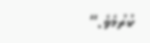ކުރުމެވެ.“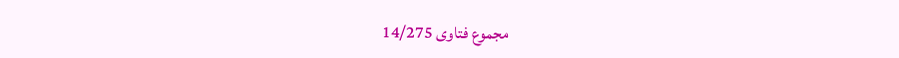مجموع فتاوى 14/275